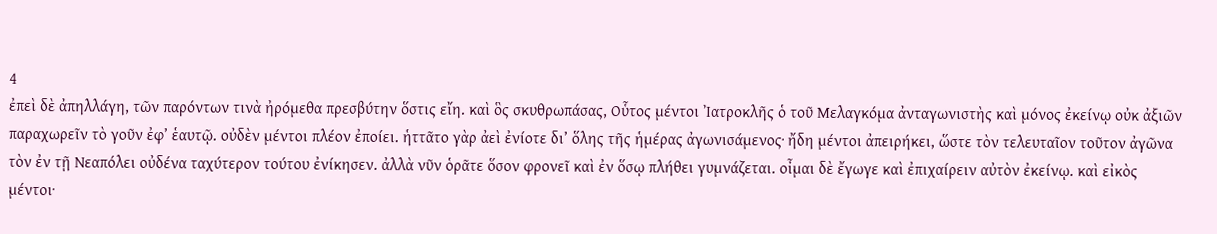4
ἐπεὶ δὲ ἀπηλλάγη, τῶν παρόντων τινὰ ἠρόμεθα πρεσβύτην ὅστις εἴη. καὶ ὃς σκυθρωπάσας, Οὗτος μέντοι Ἰατροκλῆς ὁ τοῦ Μελαγκόμα ἀνταγωνιστὴς καὶ μόνος ἐκείνῳ οὐκ ἀξιῶν παραχωρεῖν τὸ γοῦν ἐφ’ ἑαυτῷ. οὐδὲν μέντοι πλέον ἐποίει. ἡττᾶτο γὰρ ἀεὶ ἐνίοτε δι’ ὅλης τῆς ἡμέρας ἀγωνισάμενος· ἤδη μέντοι ἀπειρήκει, ὥστε τὸν τελευταῖον τοῦτον ἀγῶνα τὸν ἐν τῇ Νεαπόλει οὐδένα ταχύτερον τούτου ἐνίκησεν. ἀλλὰ νῦν ὁρᾶτε ὅσον φρονεῖ καὶ ἐν ὅσῳ πλήθει γυμνάζεται. οἶμαι δὲ ἔγωγε καὶ ἐπιχαίρειν αὐτὸν ἐκείνῳ. καὶ εἰκὸς μέντοι·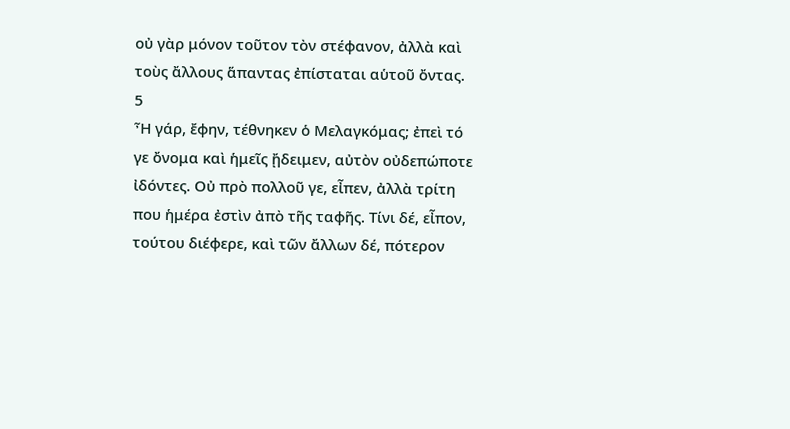οὐ γὰρ μόνον τοῦτον τὸν στέφανον, ἀλλὰ καὶ τοὺς ἄλλους ἅπαντας ἐπίσταται αὑτοῦ ὄντας.
5
Ἦ γάρ, ἔφην, τέθνηκεν ὁ Μελαγκόμας; ἐπεὶ τό γε ὄνομα καὶ ἡμεῖς ᾔδειμεν, αὐτὸν οὐδεπώποτε ἰδόντες. Οὐ πρὸ πολλοῦ γε, εἶπεν, ἀλλὰ τρίτη που ἡμέρα ἐστὶν ἀπὸ τῆς ταφῆς. Τίνι δέ, εἶπον, τούτου διέφερε, καὶ τῶν ἄλλων δέ, πότερον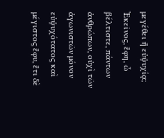μεγέθει ἢ εὐψυχίᾳ; Ἐκεῖνος, ἔφη, ὦ βέλτιστε, πάντων ἀνθρώπων, οὐχὶ τῶν ἀγωνιστῶν μόνον εὐψυχότατος καὶ μέγιστος ἔφυ, ἔτι δὲ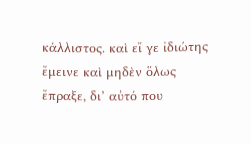κάλλιστος. καὶ εἴ γε ἰδιώτης ἔμεινε καὶ μηδὲν ὅλως ἔπραξε, δι’ αὐτό που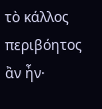τὸ κάλλος περιβόητος ἂν ἦν·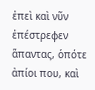ἐπεὶ καὶ νῦν ἐπέστρεφεν ἅπαντας, ὁπότε ἀπίοι που, καὶ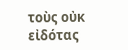τοὺς οὐκ εἰδότας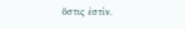ὅστις ἐστίν.